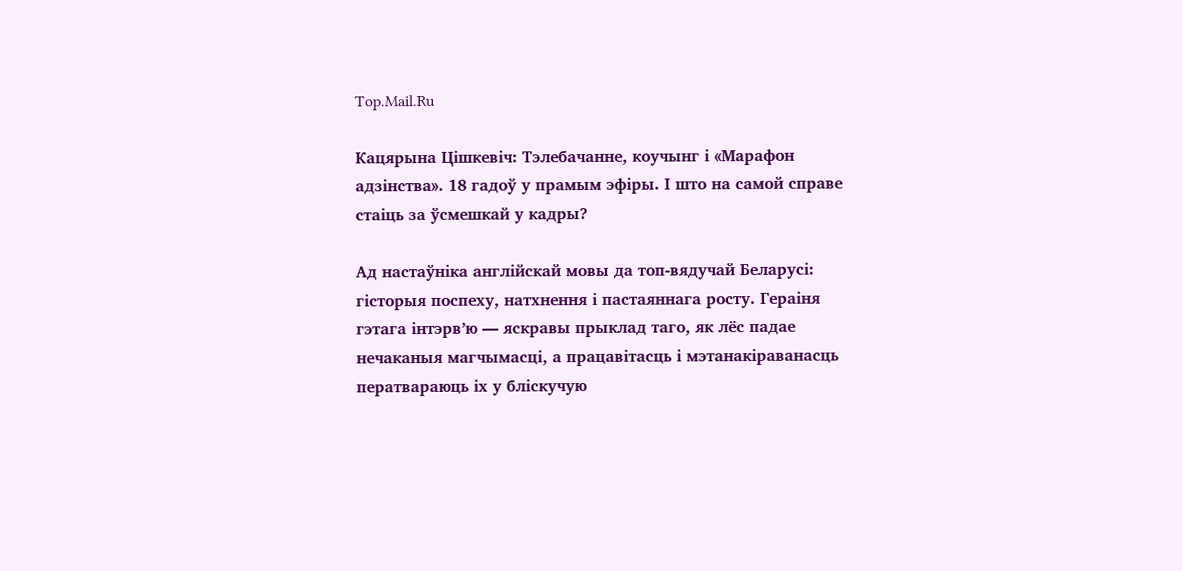Top.Mail.Ru

Кацярына Цішкевіч: Тэлебачанне, коучынг і «Марафон адзінства». 18 гадоў у прамым эфіры. І што на самой справе стаіць за ўсмешкай у кадры?

Ад настаўніка англійскай мовы да топ-вядучай Беларусі: гісторыя поспеху, натхнення і пастаяннага росту. Гераіня гэтага інтэрв’ю — яскравы прыклад таго, як лёс падае нечаканыя магчымасці, а працавітасць і мэтанакіраванасць ператвараюць іх у бліскучую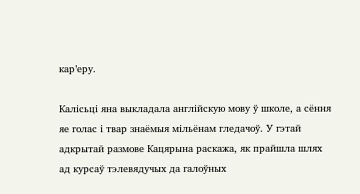кар’еру.

Калісьці яна выкладала англійскую мову ў школе, а сёння яе голас і твар знаёмыя мільёнам гледачоў. У гэтай адкрытай размове Кацярына раскажа, як прайшла шлях ад курсаў тэлевядучых да галоўных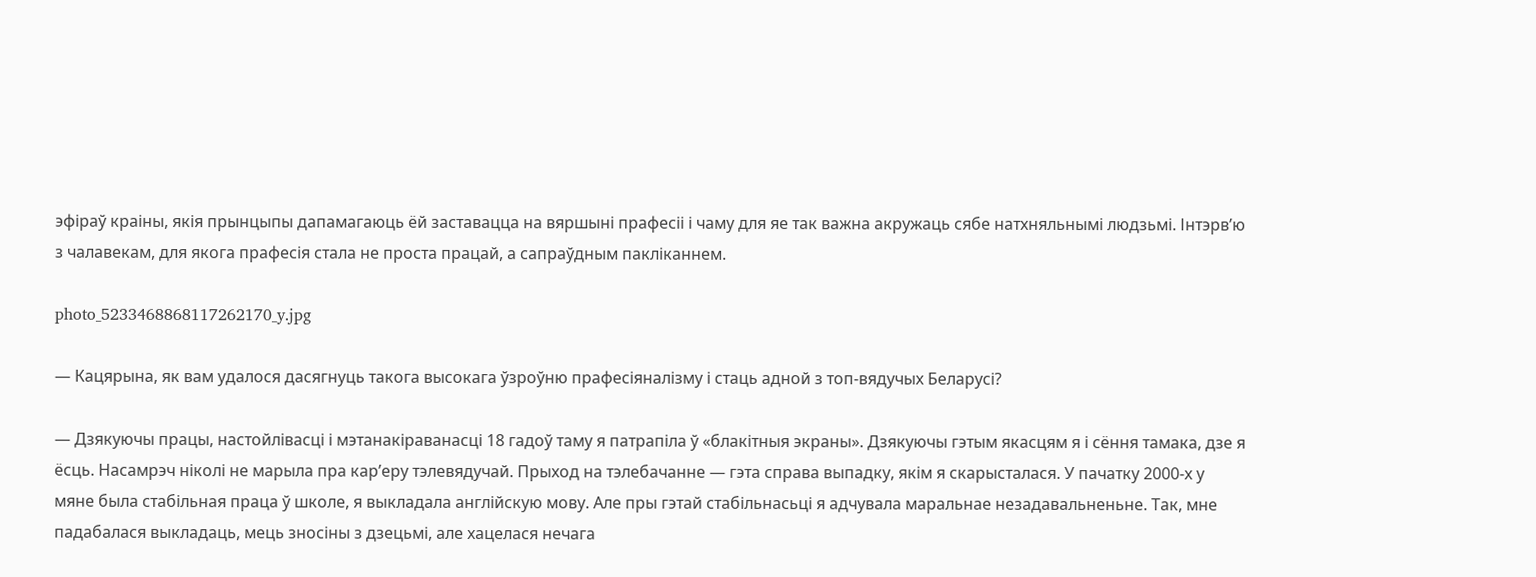эфіраў краіны, якія прынцыпы дапамагаюць ёй заставацца на вяршыні прафесіі і чаму для яе так важна акружаць сябе натхняльнымі людзьмі. Інтэрв’ю з чалавекам, для якога прафесія стала не проста працай, а сапраўдным пакліканнем.

photo_5233468868117262170_y.jpg

— Кацярына, як вам удалося дасягнуць такога высокага ўзроўню прафесіяналізму і стаць адной з топ-вядучых Беларусі?

— Дзякуючы працы, настойлівасці і мэтанакіраванасці 18 гадоў таму я патрапіла ў «блакітныя экраны». Дзякуючы гэтым якасцям я і сёння тамака, дзе я ёсць. Насамрэч ніколі не марыла пра кар’еру тэлевядучай. Прыход на тэлебачанне — гэта справа выпадку, якім я скарысталася. У пачатку 2000-х у мяне была стабільная праца ў школе, я выкладала англійскую мову. Але пры гэтай стабільнасьці я адчувала маральнае незадавальненьне. Так, мне падабалася выкладаць, мець зносіны з дзецьмі, але хацелася нечага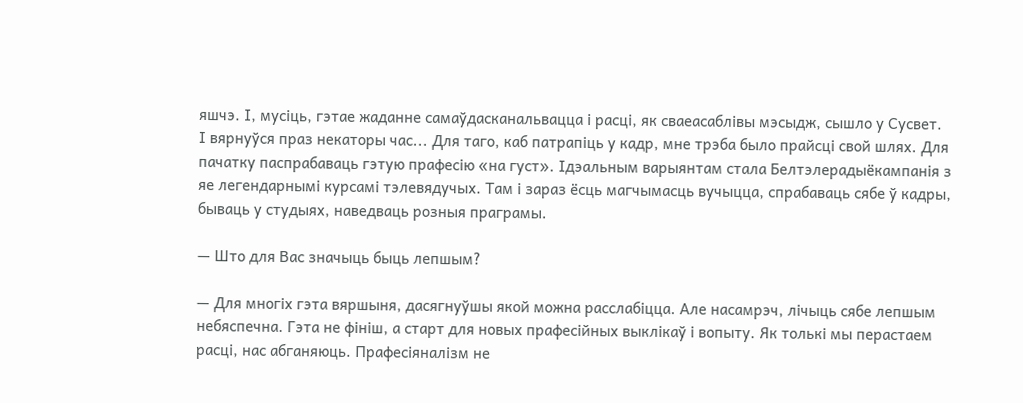яшчэ. І, мусіць, гэтае жаданне самаўдасканальвацца і расці, як сваеасаблівы мэсыдж, сышло у Сусвет. І вярнуўся праз некаторы час... Для таго, каб патрапіць у кадр, мне трэба было прайсці свой шлях. Для пачатку паспрабаваць гэтую прафесію «на густ». Ідэальным варыянтам стала Белтэлерадыёкампанія з яе легендарнымі курсамі тэлевядучых. Там і зараз ёсць магчымасць вучыцца, спрабаваць сябе ў кадры, бываць у студыях, наведваць розныя праграмы.

— Што для Вас значыць быць лепшым?

— Для многіх гэта вяршыня, дасягнуўшы якой можна расслабіцца. Але насамрэч, лічыць сябе лепшым небяспечна. Гэта не фініш, а старт для новых прафесійных выклікаў і вопыту. Як толькі мы перастаем расці, нас абганяюць. Прафесіяналізм не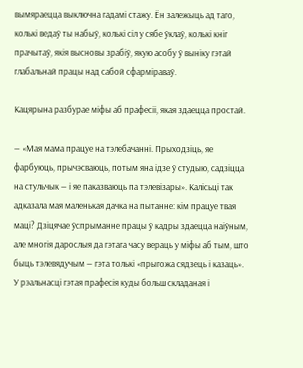вымяраецца выключна гадамі стажу. Ён залежыць ад таго, колькі ведаў ты набыў, колькі сіл у сябе ўклаў, колькі кніг прачытаў, якія высновы зрабіў, якую асобу ў выніку гэтай глабальнай працы над сабой сфарміраваў.

Кацярына разбурае міфы аб прафесіі, якая здаецца простай.

— «Мая мама працуе на тэлебачанні. Прыходзіць, яе фарбуюць, прычэсваюць, потым яна ідзе ў студыю, садзіцца на стульчык — і яе паказваюць па тэлевізары». Калісьці так адказала мая маленькая дачка на пытанне: кім працуе твая маці? Дзіцячае ўспрыманне працы ў кадры здаецца наіўным, але многія дарослыя да гэтага часу вераць у міфы аб тым, што быць тэлевядучым — гэта толькі «прыгожа сядзець і казаць». У рэальнасці гэтая прафесія куды больш складаная і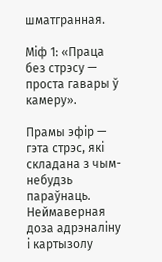шматгранная.

Міф 1: «Праца без стрэсу — проста гавары ў камеру».

Прамы эфір — гэта стрэс, які складана з чым-небудзь параўнаць. Неймаверная доза адрэналіну і картызолу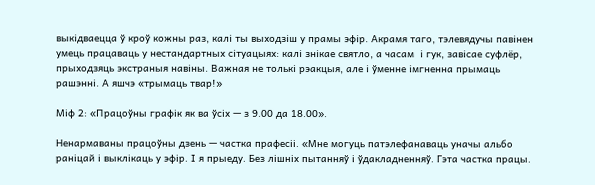выкідваецца ў кроў кожны раз, калі ты выходзіш у прамы эфір. Акрамя таго, тэлевядучы павінен умець працаваць у нестандартных сітуацыях: калі знікае святло, а часам  і гук, завісае суфлёр, прыходзяць экстраныя навіны. Важная не толькі рэакцыя, але і ўменне імгненна прымаць рашэнні. А яшчэ «трымаць твар!»

Міф 2: «Працоўны графік як ва ўсіх — з 9.00 да 18.00».

Ненармаваны працоўны дзень — частка прафесіі. «Мне могуць патэлефанаваць уначы альбо раніцай і выклікаць у эфір. І я прыеду. Без лішніх пытанняў і ўдакладненняў. Гэта частка працы.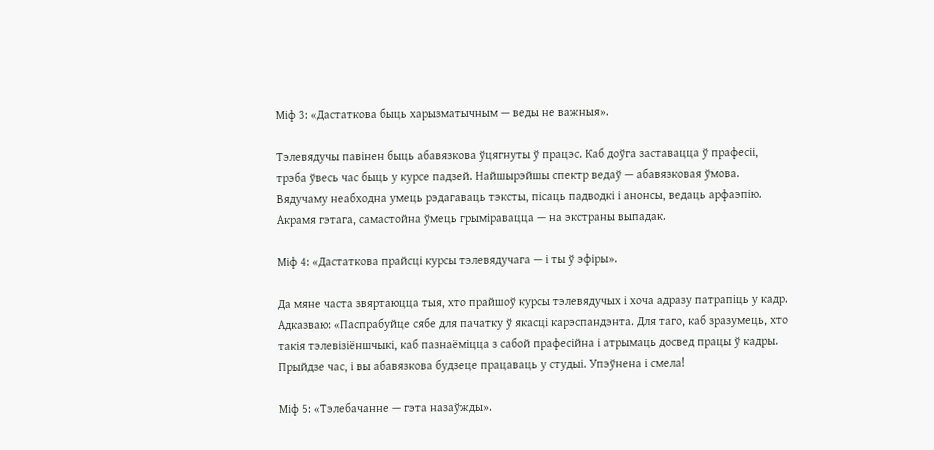Міф 3: «Дастаткова быць харызматычным — веды не важныя».

Тэлевядучы павінен быць абавязкова ўцягнуты ў працэс. Каб доўга заставацца ў прафесіі, трэба ўвесь час быць у курсе падзей. Найшырэйшы спектр ведаў — абавязковая ўмова. Вядучаму неабходна умець рэдагаваць тэксты, пісаць падводкі і анонсы, ведаць арфаэпію. Акрамя гэтага, самастойна ўмець грыміравацца — на экстраны выпадак.

Міф 4: «Дастаткова прайсці курсы тэлевядучага — і ты ў эфіры».

Да мяне часта звяртаюцца тыя, хто прайшоў курсы тэлевядучых і хоча адразу патрапіць у кадр. Адказваю: «Паспрабуйце сябе для пачатку ў якасці карэспандэнта. Для таго, каб зразумець, хто такія тэлевізіёншчыкі, каб пазнаёміцца з сабой прафесійна і атрымаць досвед працы ў кадры. Прыйдзе час, і вы абавязкова будзеце працаваць у студыі. Упэўнена і смела!

Міф 5: «Тэлебачанне — гэта назаўжды».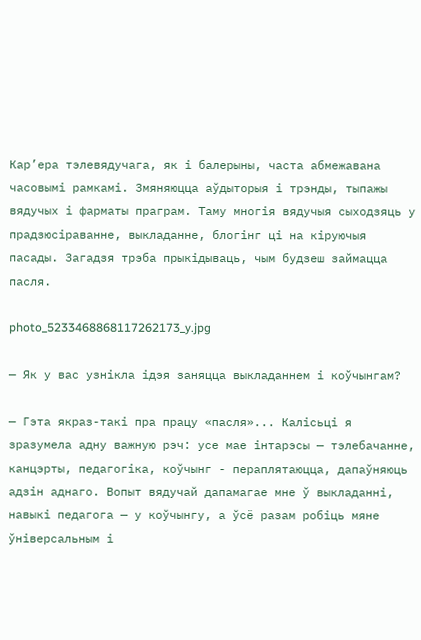Кар’ера тэлевядучага, як і балерыны, часта абмежавана часовымі рамкамі. Змяняюцца аўдыторыя і трэнды, тыпажы вядучых і фарматы праграм. Таму многія вядучыя сыходзяць у прадзюсіраванне, выкладанне, блогінг ці на кіруючыя пасады. Загадзя трэба прыкідываць, чым будзеш займацца пасля.

photo_5233468868117262173_y.jpg

— Як у вас узнікла ідэя заняцца выкладаннем і коўчынгам?

— Гэта якраз-такі пра працу «пасля»... Калісьці я зразумела адну важную рэч: усе мае інтарэсы — тэлебачанне, канцэрты, педагогіка, коўчынг - пераплятаюцца, дапаўняюць адзін аднаго. Вопыт вядучай дапамагае мне ў выкладанні, навыкі педагога — у коўчынгу, а ўсё разам робіць мяне ўніверсальным і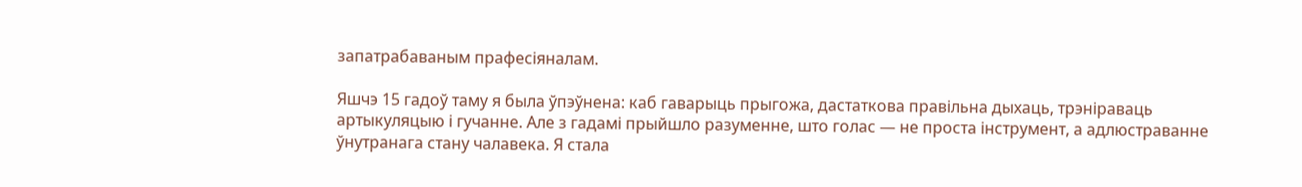запатрабаваным прафесіяналам.

Яшчэ 15 гадоў таму я была ўпэўнена: каб гаварыць прыгожа, дастаткова правільна дыхаць, трэніраваць артыкуляцыю і гучанне. Але з гадамі прыйшло разуменне, што голас — не проста інструмент, а адлюстраванне ўнутранага стану чалавека. Я стала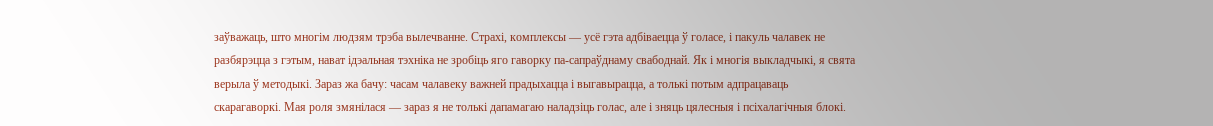заўважаць, што многім людзям трэба вылечванне. Страхі, комплексы — усё гэта адбіваецца ў голасе, і пакуль чалавек не разбярэцца з гэтым, нават ідэальная тэхніка не зробіць яго гаворку па-сапраўднаму свабоднай. Як і многія выкладчыкі, я свята верыла ў методыкі. Зараз жа бачу: часам чалавеку важней прадыхацца і выгавырацца, а толькі потым адпрацаваць скарагаворкі. Мая роля змянілася — зараз я не толькі дапамагаю наладзіць голас, але і зняць цялесныя і псіхалагічныя блокі.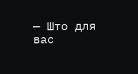— Што для вас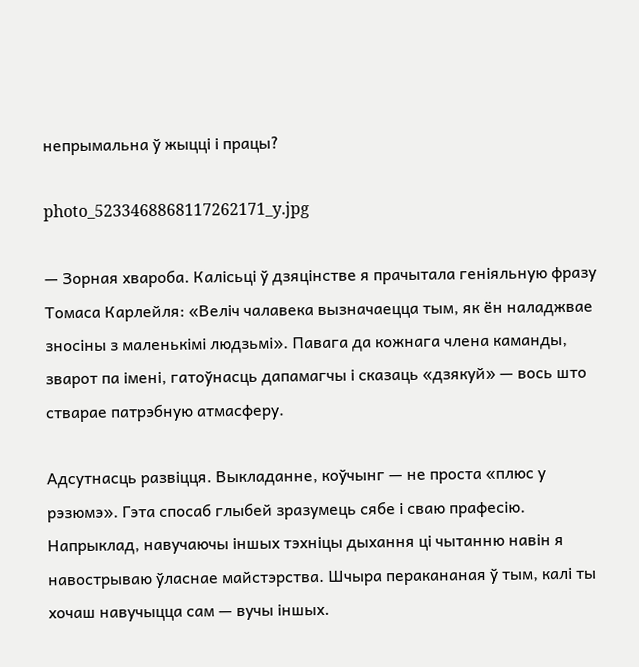непрымальна ў жыцці і працы?

photo_5233468868117262171_y.jpg

— Зорная хвароба. Калісьці ў дзяцінстве я прачытала геніяльную фразу Томаса Карлейля: «Веліч чалавека вызначаецца тым, як ён наладжвае зносіны з маленькімі людзьмі». Павага да кожнага члена каманды, зварот па імені, гатоўнасць дапамагчы і сказаць «дзякуй» — вось што стварае патрэбную атмасферу.

Адсутнасць развіцця. Выкладанне, коўчынг — не проста «плюс у рэзюмэ». Гэта спосаб глыбей зразумець сябе і сваю прафесію. Напрыклад, навучаючы іншых тэхніцы дыхання ці чытанню навін я навострываю ўласнае майстэрства. Шчыра перакананая ў тым, калі ты хочаш навучыцца сам — вучы іншых.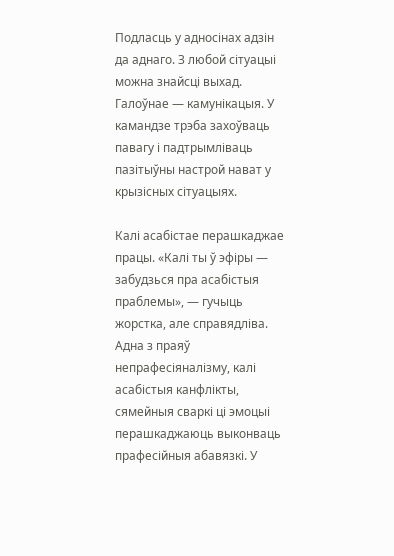Подласць у адносінах адзін да аднаго. З любой сітуацыі можна знайсці выхад. Галоўнае — камунікацыя. У камандзе трэба захоўваць павагу і падтрымліваць пазітыўны настрой нават у крызісных сітуацыях.

Калі асабістае перашкаджае працы. «Калі ты ў эфіры — забудзься пра асабістыя праблемы», — гучыць жорстка, але справядліва. Адна з праяў непрафесіяналізму, калі асабістыя канфлікты, сямейныя сваркі ці эмоцыі перашкаджаюць выконваць прафесійныя абавязкі. У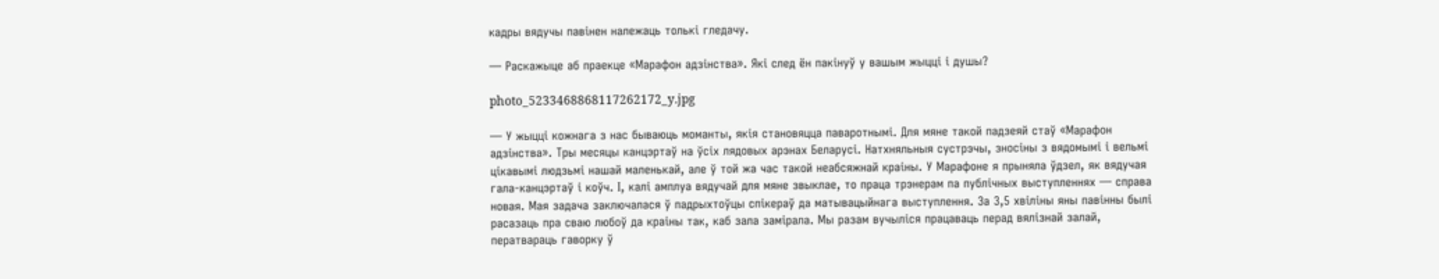кадры вядучы павінен належаць толькі гледачу.

— Раскажыце аб праекце «Марафон адзінства». Які след ён пакінуў у вашым жыцці і душы?

photo_5233468868117262172_y.jpg

— У жыцці кожнага з нас бываюць моманты, якія становяцца паваротнымі. Для мяне такой падзеяй стаў «Марафон адзінства». Тры месяцы канцэртаў на ўсіх лядовых арэнах Беларусі. Натхняльныя сустрэчы, зносіны з вядомымі і вельмі цікавымі людзьмі нашай маленькай, але ў той жа час такой неабсяжнай краіны. У Марафоне я прыняла ўдзел, як вядучая гала-канцэртаў і коўч. І, калі амплуа вядучай для мяне звыклае, то праца трэнерам па публічных выступленнях — справа новая. Мая задача заключалася ў падрыхтоўцы спікераў да матывацыйнага выступлення. За 3,5 хвіліны яны павінны былі расазаць пра сваю любоў да краіны так, каб зала замірала. Мы разам вучыліся працаваць перад вялізнай залай, ператвараць гаворку ў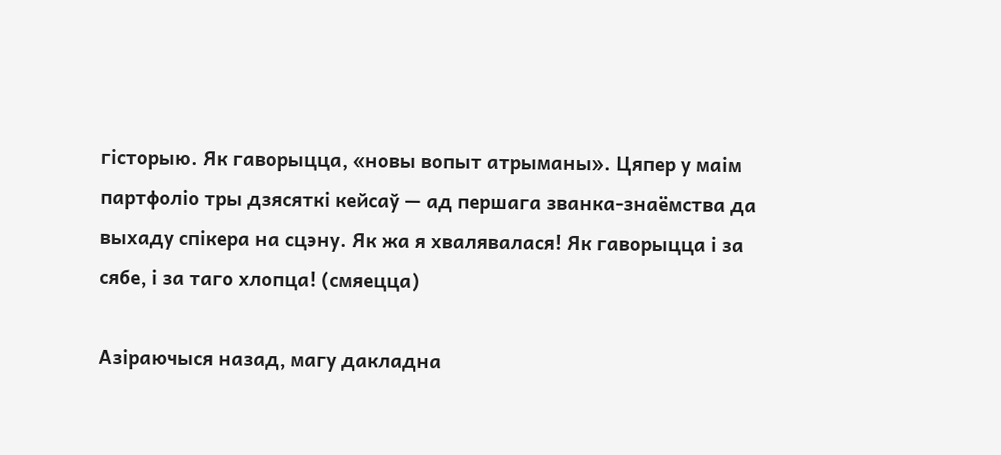гісторыю. Як гаворыцца, «новы вопыт атрыманы». Цяпер у маім партфоліо тры дзясяткі кейсаў — ад першага званка-знаёмства да выхаду спікера на сцэну. Як жа я хвалявалася! Як гаворыцца і за сябе, і за таго хлопца! (смяецца)

Азіраючыся назад, магу дакладна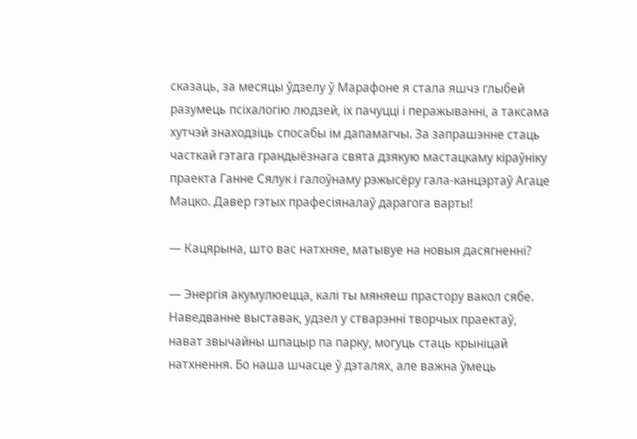сказаць, за месяцы ўдзелу ў Марафоне я стала яшчэ глыбей разумець псіхалогію людзей, іх пачуцці і перажыванні, а таксама хутчэй знаходзіць спосабы ім дапамагчы. За запрашэнне стаць часткай гэтага грандыёзнага свята дзякую мастацкаму кіраўніку праекта Ганне Сялук і галоўнаму рэжысёру гала-канцэртаў Агаце Мацко. Давер гэтых прафесіяналаў дарагога варты!

— Кацярына, што вас натхняе, матывуе на новыя дасягненні?

— Энергія акумулюецца, калі ты мяняеш прастору вакол сябе. Наведванне выставак, удзел у стварэнні творчых праектаў, нават звычайны шпацыр па парку, могуць стаць крыніцай натхнення. Бо наша шчасце ў дэталях, але важна ўмець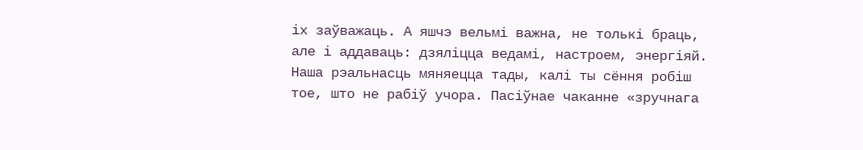іх заўважаць. А яшчэ вельмі важна, не толькі браць, але і аддаваць: дзяліцца ведамі, настроем, энергіяй. Наша рэальнасць мяняецца тады, калі ты сёння робіш тое, што не рабіў учора. Пасіўнае чаканне «зручнага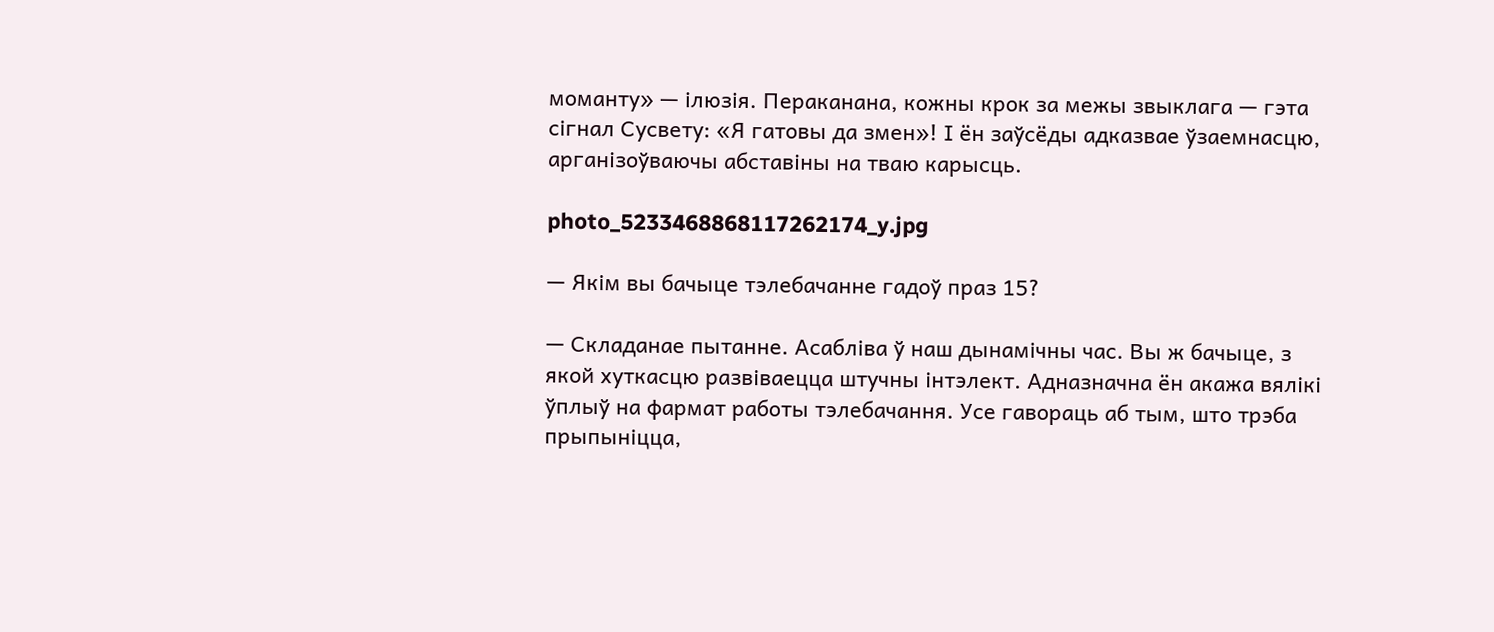моманту» — ілюзія. Пераканана, кожны крок за межы звыклага — гэта сігнал Сусвету: «Я гатовы да змен»! І ён заўсёды адказвае ўзаемнасцю, арганізоўваючы абставіны на тваю карысць.

photo_5233468868117262174_y.jpg

— Якім вы бачыце тэлебачанне гадоў праз 15?

— Складанае пытанне. Асабліва ў наш дынамічны час. Вы ж бачыце, з якой хуткасцю развіваецца штучны інтэлект. Адназначна ён акажа вялікі ўплыў на фармат работы тэлебачання. Усе гавораць аб тым, што трэба прыпыніцца,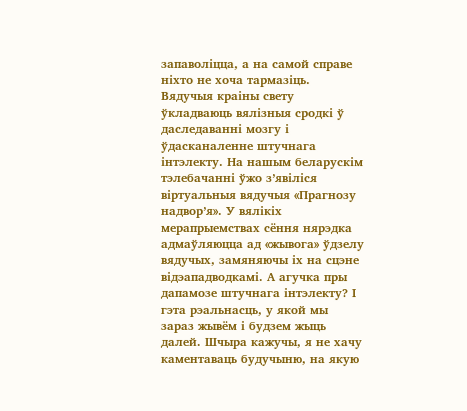запаволіцца, а на самой справе ніхто не хоча тармазіць. Вядучыя краіны свету ўкладваюць вялізныя сродкі ў даследаванні мозгу і ўдасканаленне штучнага інтэлекту. На нашым беларускім тэлебачанні ўжо з’явіліся віртуальныя вядучыя «Прагнозу надвор’я». У вялікіх мерапрыемствах сёння нярэдка адмаўляюцца ад «жывога» ўдзелу вядучых, замяняючы іх на сцэне відэападводкамі. А агучка пры дапамозе штучнага інтэлекту? І гэта рэальнасць, у якой мы зараз жывём і будзем жыць далей. Шчыра кажучы, я не хачу каментаваць будучыню, на якую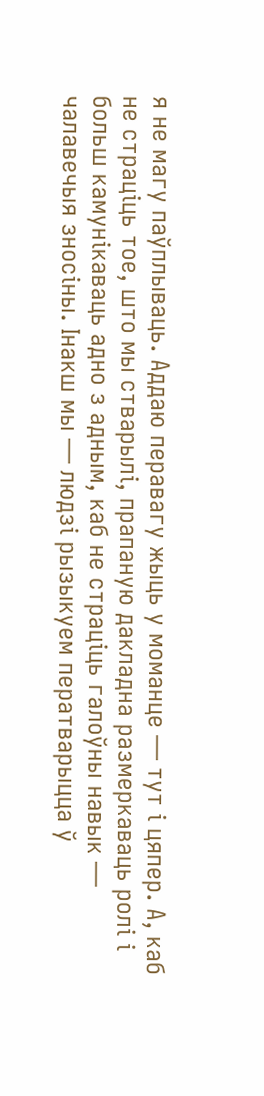я не магу паўплываць. Аддаю перавагу жыць у моманце — тут і цяпер. А, каб не страціць тое, што мы стварылі, прапаную дакладна размеркаваць ролі і больш камунікаваць адно з адным, каб не страціць галоўны навык — чалавечыя зносіны. Інакш мы — людзі рызыкуем ператварыцца ў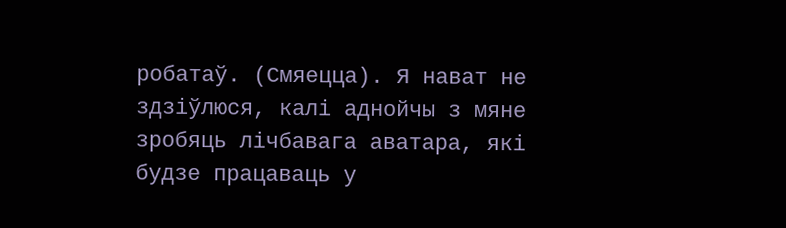робатаў. (Смяецца). Я нават не здзіўлюся, калі аднойчы з мяне зробяць лічбавага аватара, які будзе працаваць у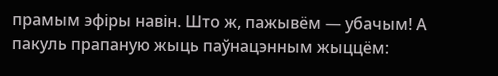прамым эфіры навін. Што ж, пажывём — убачым! А пакуль прапаную жыць паўнацэнным жыццём: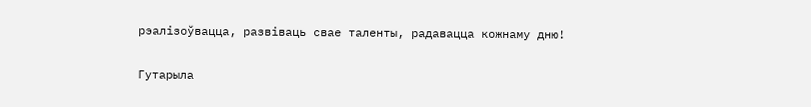рэалізоўвацца, развіваць свае таленты, радавацца кожнаму дню!

Гутарыла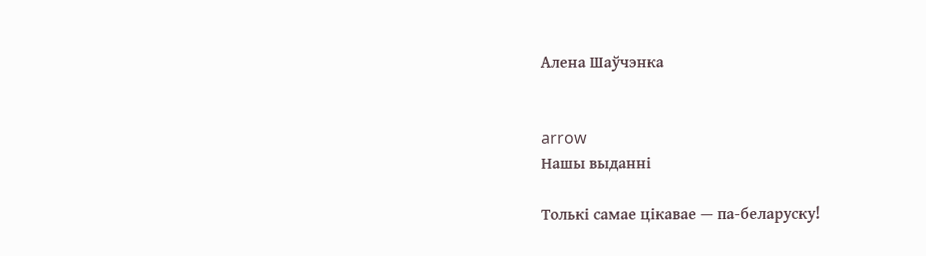Алена Шаўчэнка


arrow
Нашы выданні

Толькі самае цікавае — па-беларуску!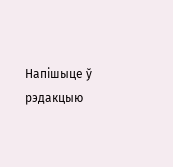Напішыце ў рэдакцыю